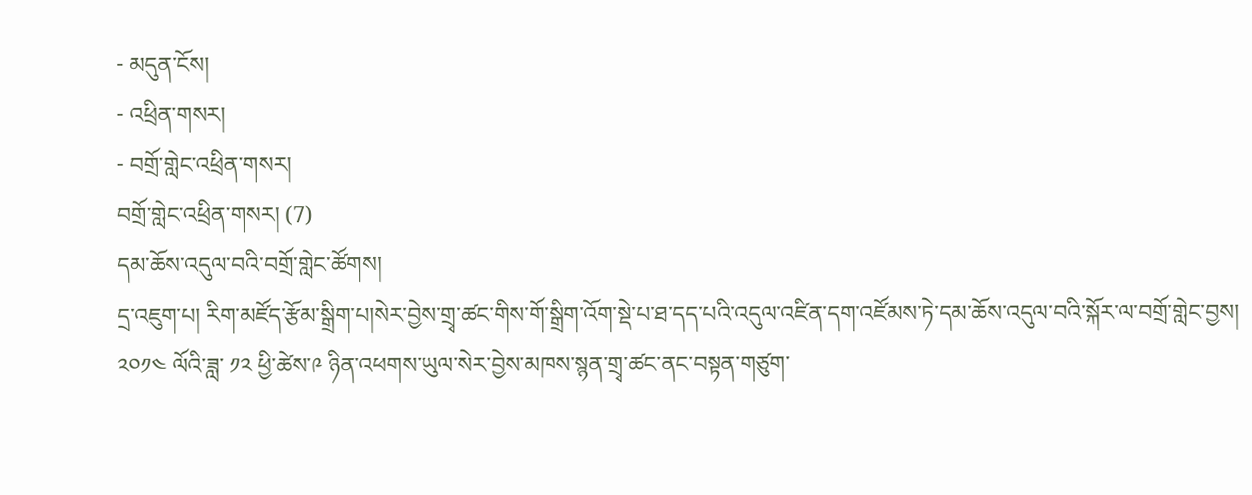- མདུན་ངོས།
- འཕྲིན་གསར།
- བགྲོ་གླེང་འཕྲིན་གསར།
བགྲོ་གླེང་འཕྲིན་གསར། (7)
དམ་ཆོས་འདུལ་བའི་བགྲོ་གླེང་ཚོགས།
དྲ་འཇུག་པ། རིག་མཛོད་རྩོམ་སྒྲིག་པ།སེར་བྱེས་གྲྭ་ཚང་གིས་གོ་སྒྲིག་འོག་སྡེ་པ་ཐ་དད་པའི་འདུལ་འཛིན་དག་འཛོམས་ཏེ་དམ་ཆོས་འདུལ་བའི་སྐོར་ལ་བགྲོ་གླེང་བྱས།
༢༠༡༤ ལོའི་ཟླ་ ༡༢ ཕྱི་ཚེས་༩ ཉིན་འཕགས་ཡུལ་སེར་བྱེས་མཁས་སྙན་གྲྭ་ཚང་ནང་བསྟན་གཙུག་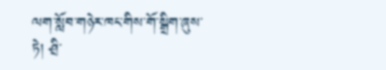ལག་སློབ་གཉེར་ཁང་གིས་གོ་སྒྲིག་ཞུས་ཏེ། ཤྲི་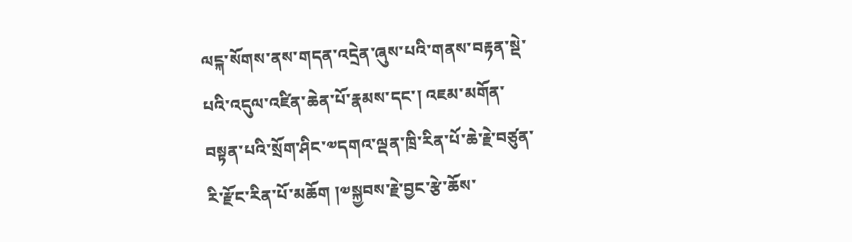ལངྐ་སོགས་ནས་གདན་འདྲེན་ཞུས་པའི་གནས་བརྟན་སྡེ་པའི་འདུལ་འཛིན་ཆེན་པོ་རྣམས་དང་། འཇམ་མགོན་བསྟན་པའི་སྲོག་ཤིང་༧དགའ་ལྡན་ཁྲི་རིན་པོ་ཆེ་རྗེ་བཙུན་རི་རྫོང་རིན་པོ་མཆོག །༧སྐྱབས་རྗེ་བྱང་རྩེ་ཆོས་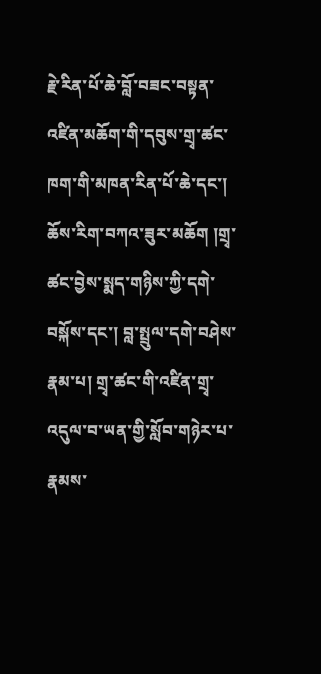རྗེ་རིན་པོ་ཆེ་བློ་བཟང་བསྟན་འཛིན་མཆོག་གི་དབུས་གྲྭ་ཚང་ཁག་གི་མཁན་རིན་པོ་ཆེ་དང་། ཆོས་རིག་བཀའ་ཟུར་མཆོག །གྲྭ་ཚང་བྱེས་སྨད་གཉིས་ཀྱི་དགེ་བསྐོས་དང་། བླ་སྤྲུལ་དགེ་བཤེས་རྣམ་པ། གྲྭ་ཚང་གི་འཛིན་གྲྭ་འདུལ་བ་ཡན་གྱི་སློབ་གཉེར་པ་རྣམས་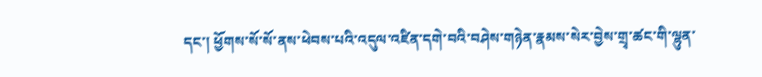དང་། ཕྱོགས་སོ་སོ་ནས་ཕེབས་པའི་འདུལ་འཛིན་དགེ་བའི་བཤེས་གཉེན་རྣམས་སེར་བྱེས་གྲྭ་ཚང་གི་ལྷུན་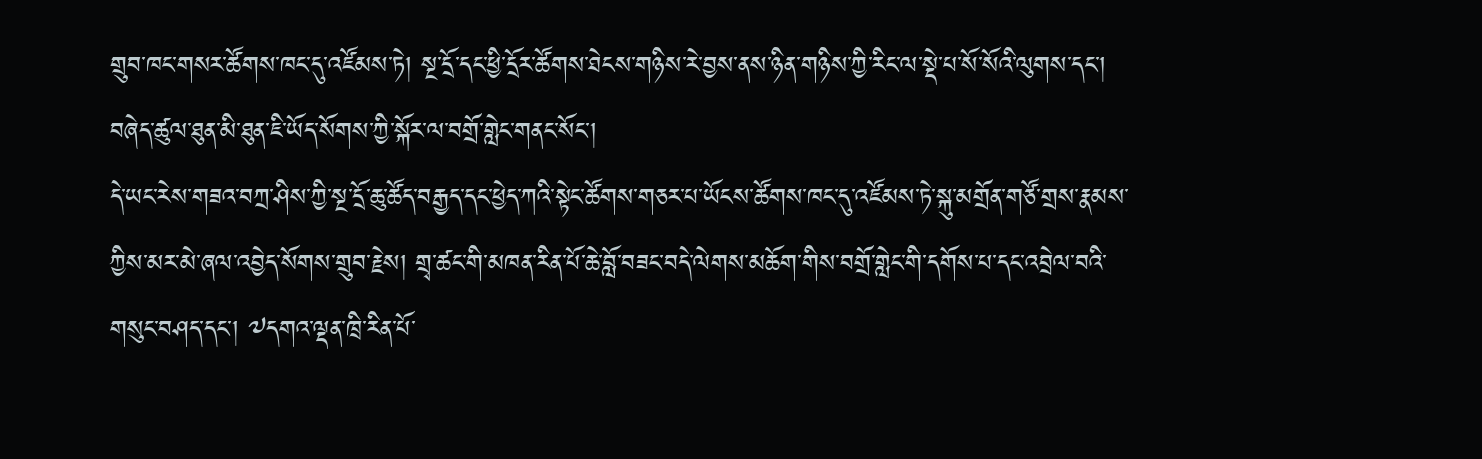གྲུབ་ཁང་གསར་ཚོགས་ཁང་དུ་འཛོམས་ཏེ། སྔ་དྲོ་དང་ཕྱི་དྲོར་ཚོགས་ཐེངས་གཉིས་རེ་བྱས་ནས་ཉིན་གཉིས་ཀྱི་རིང་ལ་སྡེ་པ་སོ་སོའི་ལུགས་དང་། བཞེད་ཚུལ་ཐུན་མི་ཐུན་ཇི་ཡོད་སོགས་ཀྱི་སྐོར་ལ་བགྲོ་གླེང་གནང་སོང་།
དེ་ཡང་རེས་གཟའ་བཀྲ་ཤིས་ཀྱི་སྔ་དྲོ་ཆུ་ཚོད་བརྒྱད་དང་ཕྱེད་ཀའི་སྟེང་ཚོགས་གཅར་པ་ཡོངས་ཚོགས་ཁང་དུ་འཛོམས་ཏེ་སྐུ་མགྲོན་གཙོ་གྲས་རྣམས་ཀྱིས་མར་མེ་ཞལ་འབྱེད་སོགས་གྲུབ་རྗེས། གྲྭ་ཚང་གི་མཁན་རིན་པོ་ཆེ་བློ་བཟང་བདེ་ལེགས་མཆོག་གིས་བགྲོ་གླེང་གི་དགོས་པ་དང་འབྲེལ་བའི་གསུང་བཤད་དང་། ༧དགའ་ལྡན་ཁྲི་རིན་པོ་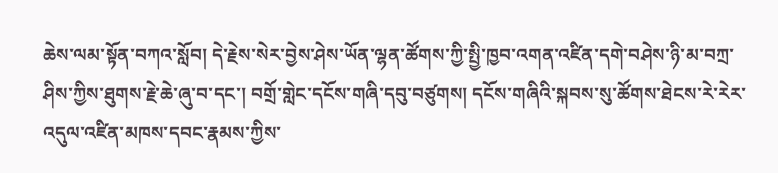ཆེས་ལམ་སྟོན་བཀའ་སློབ། དེ་རྗེས་སེར་བྱེས་ཤེས་ཡོན་ལྷན་ཚོགས་ཀྱི་སྤྱི་ཁྱབ་འགན་འཛིན་དགེ་བཤེས་ཉི་མ་བཀྲ་ཤིས་ཀྱིས་ཐུགས་རྗེ་ཆེ་ཞུ་བ་དང་། བགྲོ་གླེང་དངོས་གཞི་དབུ་བཙུགས། དངོས་གཞིའི་སྐབས་སུ་ཚོགས་ཐེངས་རེ་རེར་འདུལ་འཛིན་མཁས་དབང་རྣམས་ཀྱིས་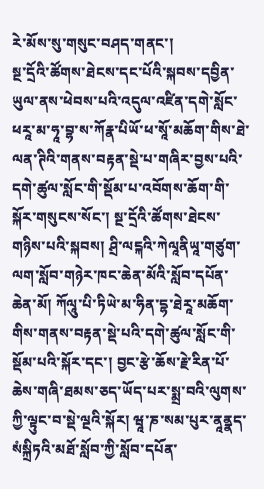རེ་མོས་སུ་གསུང་བཤད་གནང་།
སྔ་དྲོའི་ཚོགས་ཐེངས་དང་པོའི་སྐབས་དབྱིན་ཡུལ་ནས་ཕེབས་པའི་འདུལ་འཛིན་དགེ་སློང་ཕརཱ་མ་ཧཱ་བྷ་ས་ཀོརྣ་པིཡོ་ཕ་སཱོ་མཆོག་གིས་ཐེ་ལན་ཊིའི་གནས་བརྟན་སྡེ་པ་གཞིར་བྱས་པའི་དགེ་ཚུལ་སློང་གི་སྡོམ་པ་འབོགས་ཆོག་གི་སྐོར་གསུངས་སོང་། སྔ་དྲོའི་ཚོགས་ཐེངས་གཉིས་པའི་སྐབས། ཤྲི་ལངྐའི་ཀེལཱནིཡཱ་གཙུག་ལག་སློབ་གཉེར་ཁང་ཆེན་མོའི་སློབ་དཔོན་ཆེན་མོ། ཀོལཱུ་པི་ཏིཡེ་མ་ཧིན་དྷ་ཐེརཱ་མཆོག་གིས་གནས་བརྟན་སྡེ་པའི་དགེ་ཚུལ་སློང་གི་སྡོམ་པའི་སྐོར་དང་། བྱང་རྩེ་ཆོས་རྗེ་རིན་པོ་ཆེས་གཞི་ཐམས་ཅད་ཡོད་པར་སྨྲ་བའི་ལུགས་ཀྱི་ལྟུང་བ་སྡེ་ལྔའི་སྐོར། ཝཱ་ཎ་སམ་པུར་ནཱནྣད་སཾསྐྲིཏའི་མཐོ་སློབ་ཀྱི་སློབ་དཔོན་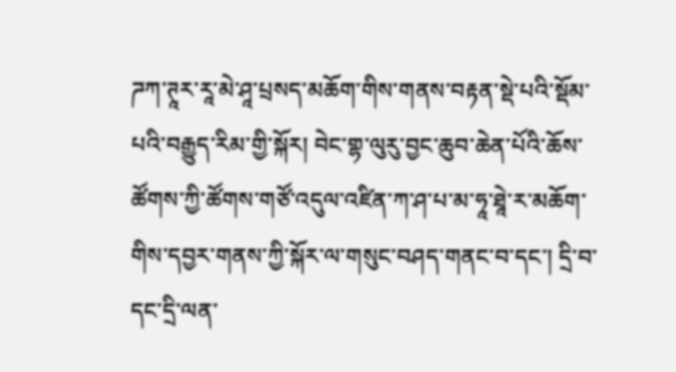ཌཀ་ཊཱར་རཱ་མེ་ཤཱ་པྲསད་མཆོག་གིས་གནས་བརྟན་སྡེ་པའི་སྡོམ་པའི་བརྒྱུད་རིམ་གྱི་སྐོར། བེང་གྷ་ལུརུ་བྱང་ཆུབ་ཆེན་པོའི་ཆོས་ཚོགས་ཀྱི་ཚོགས་གཙོ་འདུལ་འཛིན་ཀ་ཤ་པ་མ་ཧཱ་ཐཱེ་ར་མཆོག་གིས་དབྱར་གནས་ཀྱི་སྐོར་ལ་གསུང་བཤད་གནང་བ་དང་། དྲི་བ་དང་དྲི་ལན་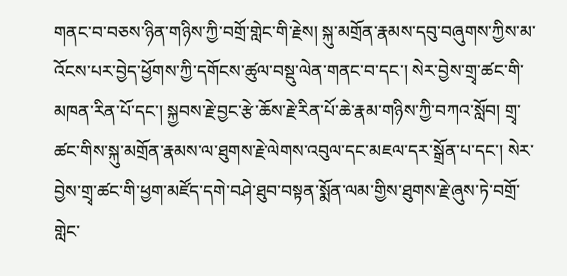གནང་བ་བཅས་ཉིན་གཉིས་ཀྱི་བགྲོ་གླེང་གི་རྗེས། སྐུ་མགྲོན་རྣམས་དབུ་བཞུགས་ཀྱིས་མ་འོངས་པར་བྱེད་ཕྱོགས་ཀྱི་དགོངས་ཚུལ་བསྡུ་ལེན་གནང་བ་དང་། སེར་བྱེས་གྲྭ་ཚང་གི་མཁན་རིན་པོ་དང་། སྐྱབས་རྗེ་བྱང་རྩེ་ཆོས་རྗེ་རིན་པོ་ཆེ་རྣམ་གཉིས་ཀྱི་བཀའ་སློབ། གྲྭ་ཚང་གིས་སྐུ་མགྲོན་རྣམས་ལ་ཐུགས་རྗེ་ལེགས་འབུལ་དང་མཇལ་དར་སྒྲོན་པ་དང་། སེར་བྱེས་གྲྭ་ཚང་གི་ཕྱག་མཛོད་དགེ་བཤེ་ཐུབ་བསྟན་སྨོན་ལམ་གྱིས་ཐུགས་རྗེ་ཞུས་ཏེ་བགྲོ་གླེང་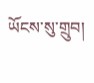ཡོངས་སུ་གྲུབ།